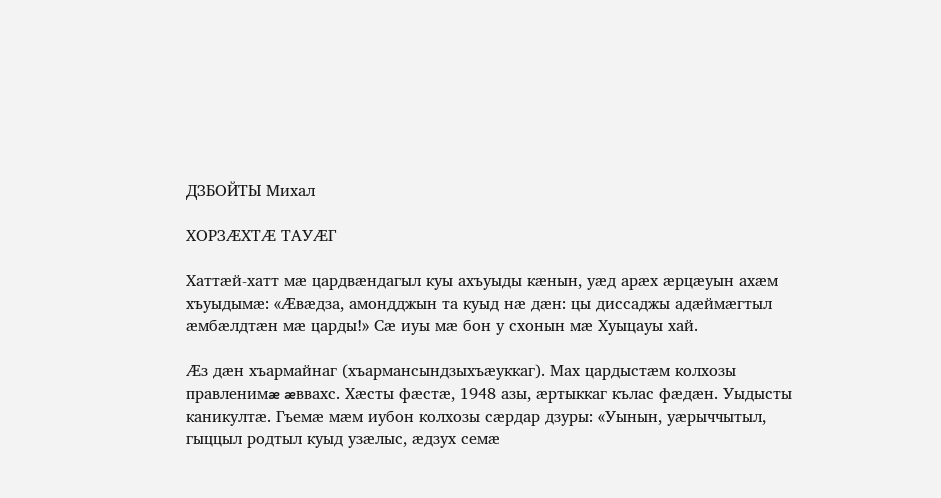ДЗБОЙТЫ Михал

ХОРЗÆХТÆ ТАУÆГ

Хаттæй-хатт мæ цардвæндагыл куы ахъуыды кæнын, уæд арæх æрцæуын ахæм хъуыдымæ: «Æвæдза, амондджын та куыд нæ дæн: цы диссаджы адæймæгтыл æмбæлдтæн мæ царды!» Сæ иуы мæ бон у схонын мæ Хуыцауы хай.

Æз дæн хъармайнаг (хъармансындзыхъæуккаг). Мах цардыстæм колхозы правленимæ æввахс. Хæсты фæстæ, 1948 азы, æртыккаг кълас фæдæн. Уыдысты каникултæ. Гъемæ мæм иубон колхозы сæрдар дзуры: «Уынын, уæрыччытыл, гыццыл родтыл куыд узæлыс, æдзух семæ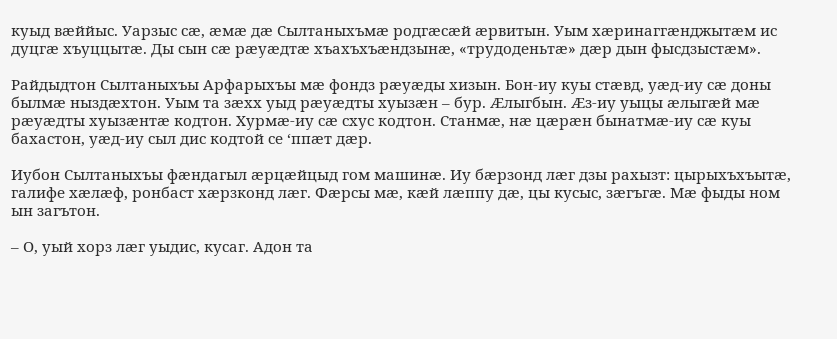куыд вæййыс. Уарзыс сæ, æмæ дæ Сылтаныхъмæ родгæсæй æрвитын. Уым хæринаггæнджытæм ис дуцгæ хъуццытæ. Ды сын сæ рæуæдтæ хъахъхъæндзынæ, «трудоденьтæ» дæр дын фысдзыстæм».

Райдыдтон Сылтаныхъы Арфарыхъы мæ фондз рæуæды хизын. Бон-иу куы стæвд, уæд-иу сæ доны былмæ ныздæхтон. Уым та зæхх уыд рæуæдты хуызæн – бур. Æлыгбын. Æз-иу уыцы æлыгæй мæ рæуæдты хуызæнтæ кодтон. Хурмæ-иу сæ схус кодтон. Станмæ, нæ цæрæн бынатмæ-иу сæ куы бахастон, уæд-иу сыл дис кодтой се ‘ппæт дæр.

Иубон Сылтаныхъы фæндагыл æрцæйцыд гом машинæ. Иу бæрзонд лæг дзы рахызт: цырыхъхъытæ, галифе хæлæф, ронбаст хæрзконд лæг. Фæрсы мæ, кæй лæппу дæ, цы кусыс, зæгъгæ. Мæ фыды ном ын загътон.

– О, уый хорз лæг уыдис, кусаг. Адон та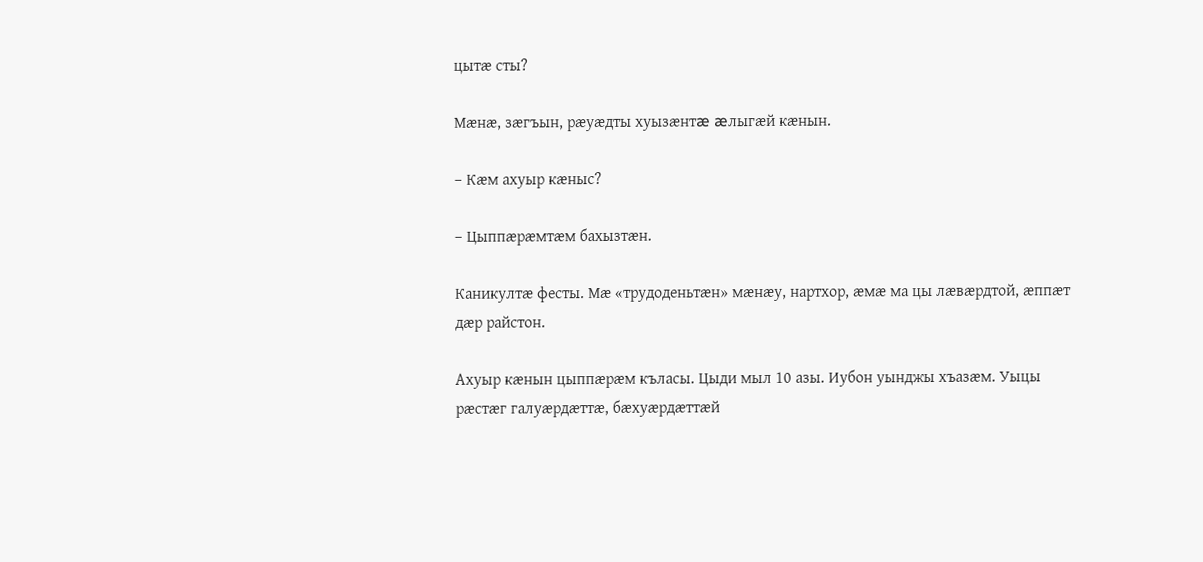цытæ сты?

Мæнæ, зæгъын, рæуæдты хуызæнтæ æлыгæй кæнын.

– Кæм ахуыр кæныс?

– Цыппæрæмтæм бахызтæн.

Каникултæ фесты. Мæ «трудоденьтæн» мæнæу, нартхор, æмæ ма цы лæвæрдтой, æппæт дæр райстон.

Ахуыр кæнын цыппæрæм къласы. Цыди мыл 10 азы. Иубон уынджы хъазæм. Уыцы рæстæг галуæрдæттæ, бæхуæрдæттæй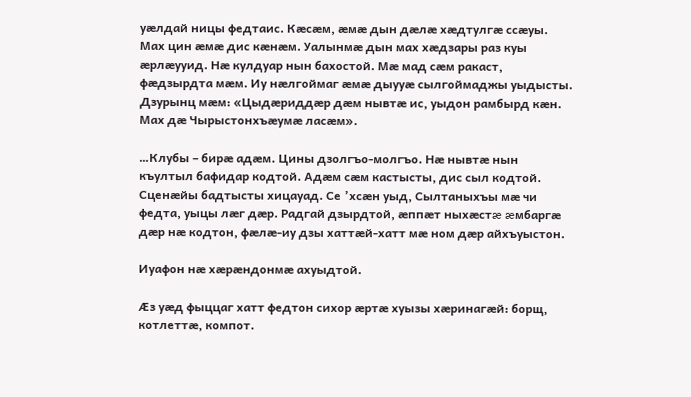уæлдай ницы федтаис. Кæсæм, æмæ дын дæлæ хæдтулгæ ссæуы. Мах цин æмæ дис кæнæм. Уалынмæ дын мах хæдзары раз куы æрлæууид. Нæ кулдуар нын бахостой. Мæ мад сæм ракаст, фæдзырдта мæм. Иу нæлгоймаг æмæ дыууæ сылгоймаджы уыдысты. Дзурынц мæм: «Цыдæриддæр дæм нывтæ ис, уыдон рамбырд кæн. Мах дæ Чырыстонхъæумæ ласæм».

…Клубы – бирæ адæм. Цины дзолгъо-молгъо. Нæ нывтæ нын къултыл бафидар кодтой. Адæм сæм кастысты, дис сыл кодтой. Сценæйы бадтысты хицауад. Се ’хсæн уыд, Сылтаныхъы мæ чи федта, уыцы лæг дæр. Радгай дзырдтой, æппæт ныхæстæ æмбаргæ дæр нæ кодтон, фæлæ-иу дзы хаттæй-хатт мæ ном дæр айхъуыстон.

Иуафон нæ хæрæндонмæ ахуыдтой.

Æз уæд фыццаг хатт федтон сихор æртæ хуызы хæринагæй: борщ, котлеттæ, компот.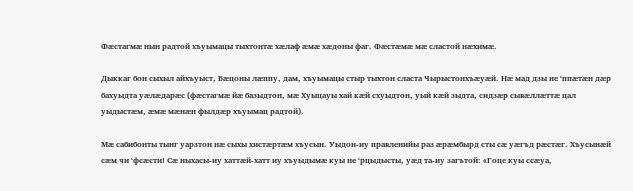Фæстагмæ нын радтой хъуымацы тыхтонтæ хæлаф æмæ хæдоны фаг. Фæстæмæ мæ сластой нæхимæ.

Дыккаг бон сыхыл айхъуыст, Бæцоны лæппу, дам, хъуымацы стыр тыхтон сласта Чырыстонхъæуæй. Нæ мад дзы не ‘ппæтæн дæр бахуыдта уæлæдарæс (фæстагмæ йæ базыдтон, мæ Хуыцауы хай кæй схуыдтон, уый кæй зыдта, сидзæр сывæллæттæ цал уыдыстæм, æмæ мæнæн фылдæр хъуымац радтой).

Мæ сабибонты тынг уарзтон нæ сыхы хистæртæм хъусын. Уыдон-иу правленийы раз æрæмбырд сты сæ уæгъд рæстæг. Хъусынæй сæм чи ‘фсæсти! Сæ ныхасы-иу хаттæй-хатт иу хъуыдымæ куы не ‘рцыдысты, уæд та-иу загътой: «Гоце куы ссæуа,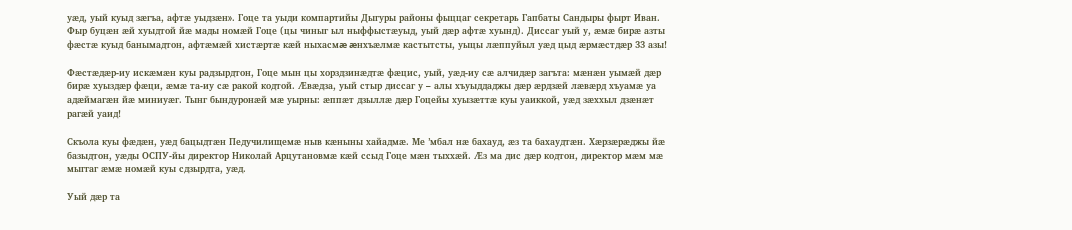уæд, уый куыд зæгъа, афтæ уыдзæн». Гоце та уыди компартийы Дыгуры районы фыццаг секретарь Гапбаты Сандыры фырт Иван. Фыр буцæн æй хуыдтой йæ мады номæй Гоце (цы чиныг ыл ныффыстæуыд, уый дæр афтæ хуынд). Диссаг уый у, æмæ бирæ азты фæстæ куыд банымадтон, афтæмæй хистæртæ кæй ныхасмæ æнхъæлмæ кастытсты, уыцы лæппуйыл уæд цыд æрмæстдæр 33 азы!

Фæстæдæр-иу искæмæн куы радзырдтон, Гоце мын цы хорздзинæдтæ фæцис, уый, уæд-иу сæ алчидæр загъта: мæнæн уымæй дæр бирæ хуыздæр фæци, æмæ та-иу сæ ракой кодтой. Æвæдза, уый стыр диссаг у – алы хъуыддаджы дæр æрдзæй лæвæрд хъуамæ уа адæймагæн йæ миниуæг. Тынг бындуронæй мæ уырны: æппæт дзыллæ дæр Гоцейы хуызæттæ куы уаиккой, уæд зæххыл дзæнæт рагæй уаид!

Скъола куы фæдæн, уæд бацыдтæн Педучилищемæ ныв кæныны хайадмæ. Ме ’мбал нæ бахауд, æз та бахаудтæн. Хæрзæрæджы йæ базыдтон, уæды ОСПУ-йы директор Николай Арцутановмæ кæй ссыд Гоце мæн тыххæй. Æз ма дис дæр кодтон, директор мæм мæ мыггаг æмæ номæй куы сдзырдта, уæд.

Уый дæр та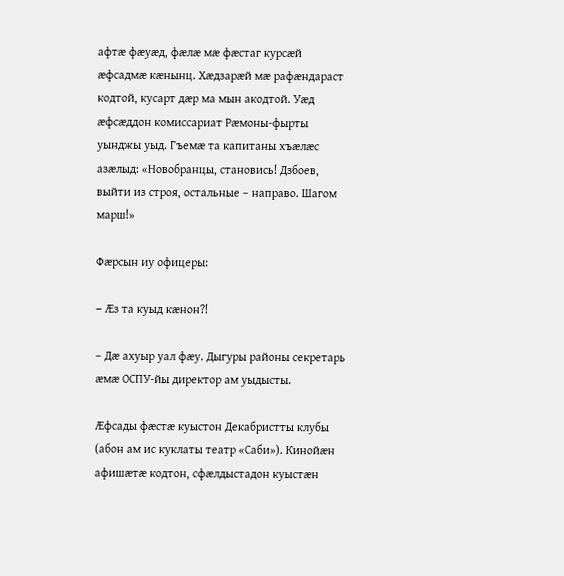афтæ фæуæд, фæлæ мæ фæстаг курсæй æфсадмæ кæнынц. Хæдзарæй мæ рафæндараст кодтой, кусарт дæр ма мын акодтой. Уæд æфсæддон комиссариат Рæмоны-фырты уынджы уыд. Гъемæ та капитаны хъæлæс азæлыд: «Новобранцы, становись! Дзбоев, выйти из строя, остальные – направо. Шагом марш!»

Фæрсын иу офицеры:

– Æз та куыд кæнон?!

– Дæ ахуыр уал фæу. Дыгуры районы секретарь æмæ ОСПУ-йы директор ам уыдысты.

Æфсады фæстæ куыстон Декабристты клубы (абон ам ис куклаты театр «Саби»). Кинойæн афишæтæ кодтон, сфæлдыстадон куыстæн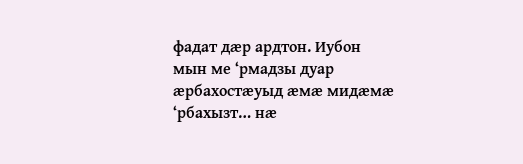фадат дæр ардтон. Иубон мын ме ‘рмадзы дуар æрбахостæуыд æмæ мидæмæ ‘рбахызт… нæ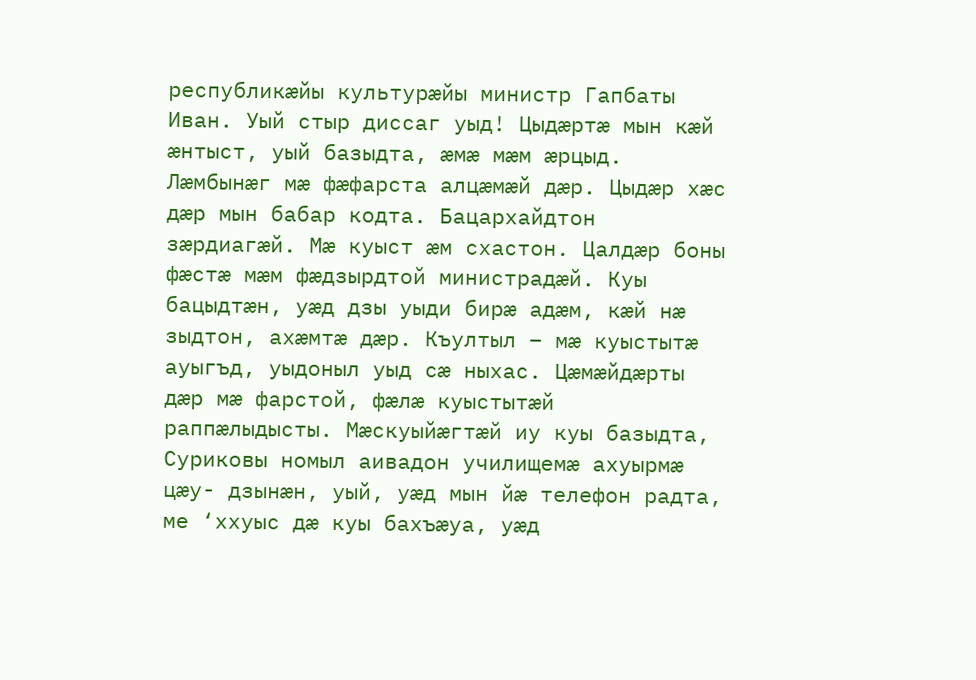республикæйы культурæйы министр Гапбаты Иван. Уый стыр диссаг уыд! Цыдæртæ мын кæй æнтыст, уый базыдта, æмæ мæм æрцыд. Лæмбынæг мæ фæфарста алцæмæй дæр. Цыдæр хæс дæр мын бабар кодта. Бацархайдтон зæрдиагæй. Мæ куыст æм схастон. Цалдæр боны фæстæ мæм фæдзырдтой министрадæй. Куы бацыдтæн, уæд дзы уыди бирæ адæм, кæй нæ зыдтон, ахæмтæ дæр. Къултыл – мæ куыстытæ ауыгъд, уыдоныл уыд сæ ныхас. Цæмæйдæрты дæр мæ фарстой, фæлæ куыстытæй раппæлыдысты. Мæскуыйæгтæй иу куы базыдта, Суриковы номыл аивадон училищемæ ахуырмæ цæу- дзынæн, уый, уæд мын йæ телефон радта, ме ‘ххуыс дæ куы бахъæуа, уæд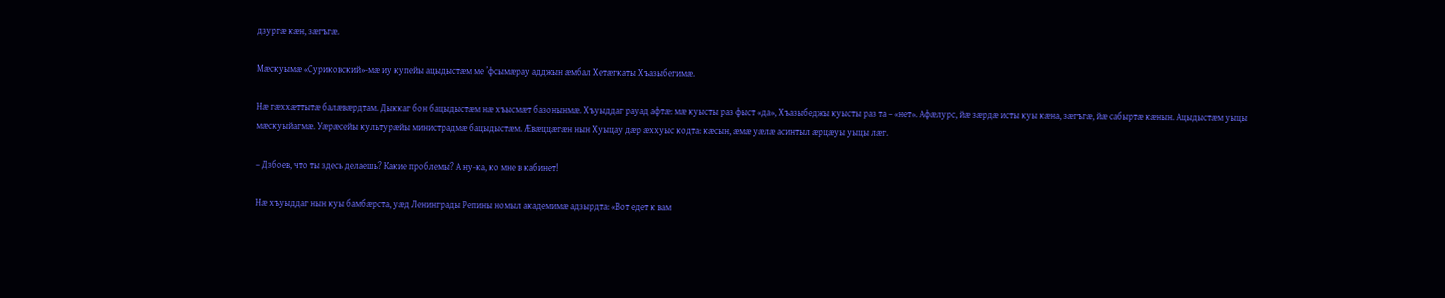дзургæ кæн, зæгъгæ.

Мæскуымæ «Суриковский»-мæ иу купейы ацыдыстæм ме ’фсымæрау адджын æмбал Хетæгкаты Хъазыбегимæ.

Нæ гæххæттытæ балæвæрдтам. Дыккаг бон бацыдыстæм нæ хъысмæт базонынмæ. Хъуыддаг рауад афтæ: мæ куысты раз фыст «да», Хъазыбеджы куысты раз та – «нет». Афæлурс, йæ зæрдæ исты куы кæна, зæгъгæ, йæ сабыртæ кæнын. Ацыдыстæм уыцы мæскуыйагмæ. Уæрæсейы культурæйы министрадмæ бацыдыстæм. Æвæццæгæн нын Хуыцау дæр æххуыс кодта: кæсын, æмæ уæлæ асинтыл æрцæуы уыцы лæг.

– Дзбоев, что ты здесь делаешь? Какие проблемы? А ну-ка, ко мне в кабинет!

Нæ хъуыддаг нын куы бамбæрста, уæд Ленинграды Репины номыл академимæ адзырдта: «Вот едет к вам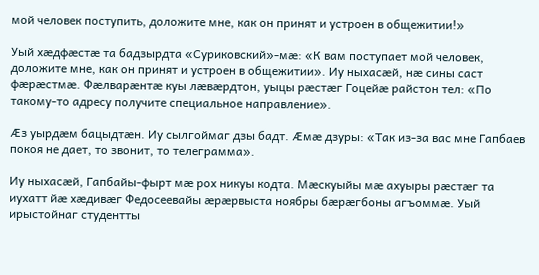мой человек поступить, доложите мне, как он принят и устроен в общежитии!»

Уый хæдфæстæ та бадзырдта «Суриковский»-мæ: «К вам поступает мой человек, доложите мне, как он принят и устроен в общежитии». Иу ныхасæй, нæ сины саст фæрæстмæ. Фæлварæнтæ куы лæвæрдтон, уыцы рæстæг Гоцейæ райстон тел: «По такому-то адресу получите специальное направление».

Æз уырдæм бацыдтæн. Иу сылгоймаг дзы бадт. Æмæ дзуры: «Так из-за вас мне Гапбаев покоя не дает, то звонит, то телеграмма».

Иу ныхасæй, Гапбайы-фырт мæ рох никуы кодта. Мæскуыйы мæ ахуыры рæстæг та иухатт йæ хæдивæг Федосеевайы æрæрвыста ноябры бæрæгбоны агъоммæ. Уый ирыстойнаг студентты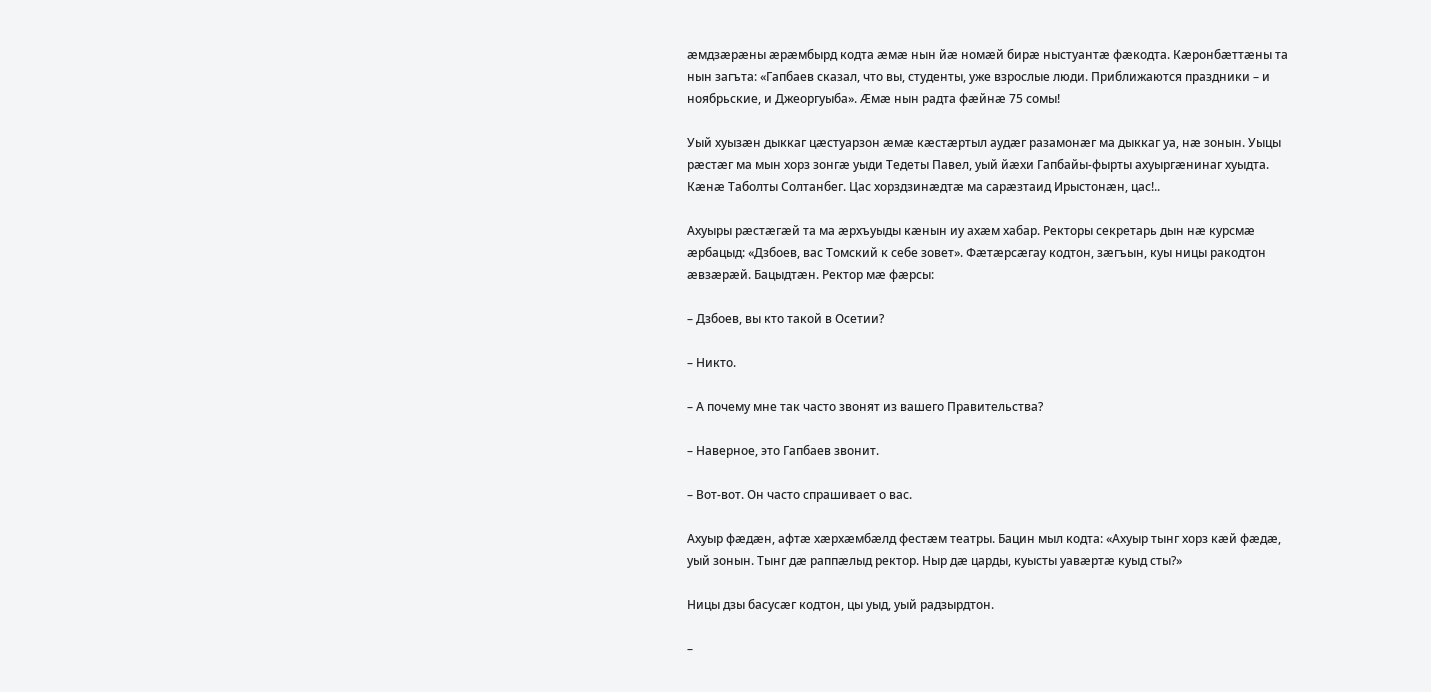æмдзæрæны æрæмбырд кодта æмæ нын йæ номæй бирæ ныстуантæ фæкодта. Кæронбæттæны та нын загъта: «Гапбаев сказал, что вы, студенты, уже взрослые люди. Приближаются праздники – и ноябрьские, и Джеоргуыба». Æмæ нын радта фæйнæ 75 сомы!

Уый хуызæн дыккаг цæстуарзон æмæ кæстæртыл аудæг разамонæг ма дыккаг уа, нæ зонын. Уыцы рæстæг ма мын хорз зонгæ уыди Тедеты Павел, уый йæхи Гапбайы-фырты ахуыргæнинаг хуыдта. Кæнæ Таболты Солтанбег. Цас хорздзинæдтæ ма сарæзтаид Ирыстонæн, цас!..

Ахуыры рæстæгæй та ма æрхъуыды кæнын иу ахæм хабар. Ректоры секретарь дын нæ курсмæ æрбацыд: «Дзбоев, вас Томский к себе зовет». Фæтæрсæгау кодтон, зæгъын, куы ницы ракодтон æвзæрæй. Бацыдтæн. Ректор мæ фæрсы:

– Дзбоев, вы кто такой в Осетии?

– Никто.

– А почему мне так часто звонят из вашего Правительства?

– Наверное, это Гапбаев звонит.

– Вот-вот. Он часто спрашивает о вас.

Ахуыр фæдæн, афтæ хæрхæмбæлд фестæм театры. Бацин мыл кодта: «Ахуыр тынг хорз кæй фæдæ, уый зонын. Тынг дæ раппæлыд ректор. Ныр дæ царды, куысты уавæртæ куыд сты?»

Ницы дзы басусæг кодтон, цы уыд, уый радзырдтон.

–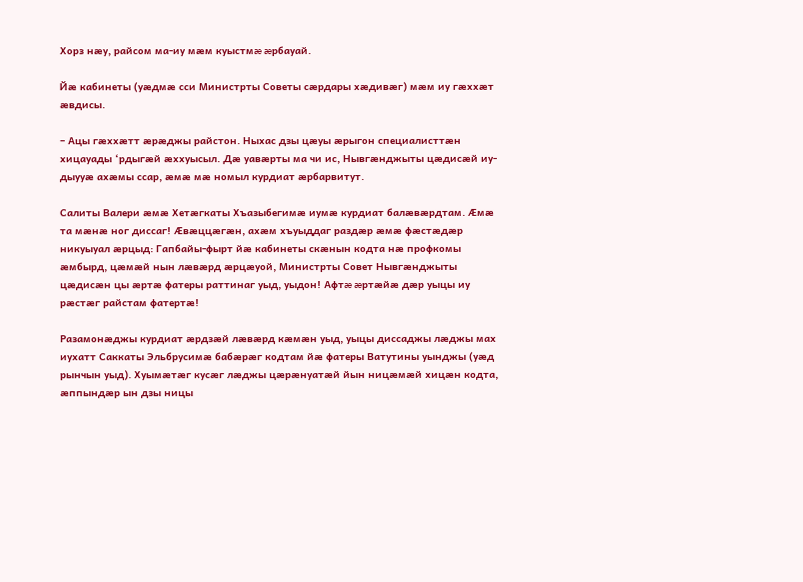Хорз нæу, райсом ма-иу мæм куыстмæ æрбауай.

Йæ кабинеты (уæдмæ сси Министрты Советы сæрдары хæдивæг) мæм иу гæххæт æвдисы.

– Ацы гæххæтт æрæджы райстон. Ныхас дзы цæуы æрыгон специалисттæн хицауады ‘рдыгæй æххуысыл. Дæ уавæрты ма чи ис, Нывгæнджыты цæдисæй иу-дыууæ ахæмы ссар, æмæ мæ номыл курдиат æрбарвитут.

Салиты Валери æмæ Хетæгкаты Хъазыбегимæ иумæ курдиат балæвæрдтам. Æмæ та мæнæ ног диссаг! Æвæццæгæн, ахæм хъуыддаг раздæр æмæ фæстæдæр никуыуал æрцыд: Гапбайы-фырт йæ кабинеты скæнын кодта нæ профкомы æмбырд, цæмæй нын лæвæрд æрцæуой, Министрты Совет Нывгæнджыты цæдисæн цы æртæ фатеры раттинаг уыд, уыдон! Афтæ æртæйæ дæр уыцы иу рæстæг райстам фатертæ!

Разамонæджы курдиат æрдзæй лæвæрд кæмæн уыд, уыцы диссаджы лæджы мах иухатт Саккаты Эльбрусимæ бабæрæг кодтам йæ фатеры Ватутины уынджы (уæд рынчын уыд). Хуымæтæг кусæг лæджы цæрæнуатæй йын ницæмæй хицæн кодта, æппындæр ын дзы ницы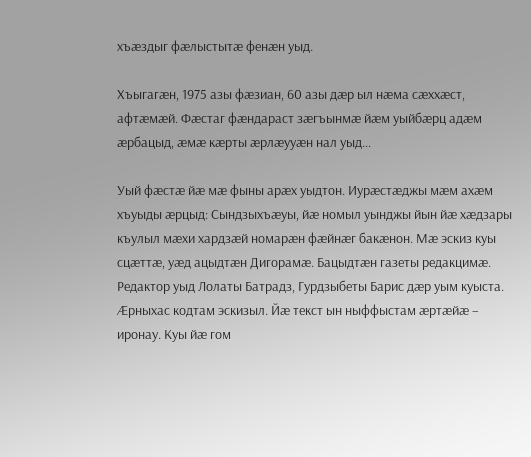хъæздыг фæлыстытæ фенæн уыд.

Хъыгагæн, 1975 азы фæзиан, 60 азы дæр ыл нæма сæххæст, афтæмæй. Фæстаг фæндараст зæгъынмæ йæм уыйбæрц адæм æрбацыд, æмæ кæрты æрлæууæн нал уыд…

Уый фæстæ йæ мæ фыны арæх уыдтон. Иурæстæджы мæм ахæм хъуыды æрцыд: Сындзыхъæуы, йæ номыл уынджы йын йæ хæдзары къулыл мæхи хардзæй номарæн фæйнæг бакæнон. Мæ эскиз куы сцæттæ, уæд ацыдтæн Дигорамæ. Бацыдтæн газеты редакцимæ. Редактор уыд Лолаты Батрадз, Гурдзыбеты Барис дæр уым куыста. Æрныхас кодтам эскизыл. Йæ текст ын ныффыстам æртæйæ – иронау. Куы йæ гом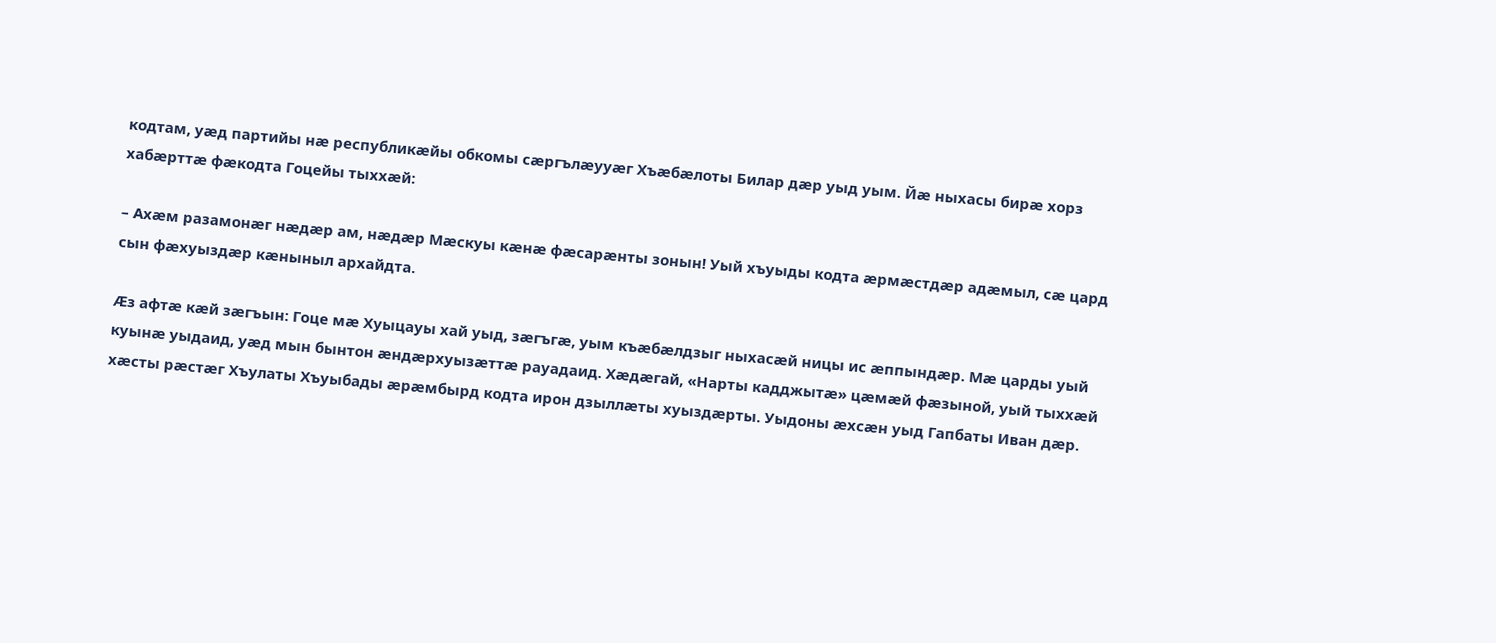кодтам, уæд партийы нæ республикæйы обкомы сæргълæууæг Хъæбæлоты Билар дæр уыд уым. Йæ ныхасы бирæ хорз хабæрттæ фæкодта Гоцейы тыххæй:

– Ахæм разамонæг нæдæр ам, нæдæр Мæскуы кæнæ фæсарæнты зонын! Уый хъуыды кодта æрмæстдæр адæмыл, сæ цард сын фæхуыздæр кæныныл архайдта.

Æз афтæ кæй зæгъын: Гоце мæ Хуыцауы хай уыд, зæгъгæ, уым къæбæлдзыг ныхасæй ницы ис æппындæр. Мæ царды уый куынæ уыдаид, уæд мын бынтон æндæрхуызæттæ рауадаид. Хæдæгай, «Нарты кадджытæ» цæмæй фæзыной, уый тыххæй хæсты рæстæг Хъулаты Хъуыбады æрæмбырд кодта ирон дзыллæты хуыздæрты. Уыдоны æхсæн уыд Гапбаты Иван дæр.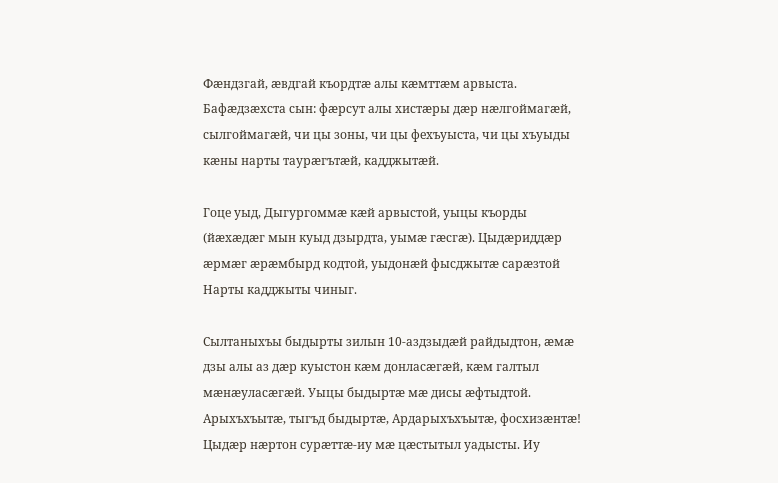Фæндзгай, æвдгай къордтæ алы кæмттæм арвыста. Бафæдзæхста сын: фæрсут алы хистæры дæр нæлгоймагæй, сылгоймагæй, чи цы зоны, чи цы фехъуыста, чи цы хъуыды кæны нарты таурæгътæй, кадджытæй.

Гоце уыд, Дыгургоммæ кæй арвыстой, уыцы къорды (йæхæдæг мын куыд дзырдта, уымæ гæсгæ). Цыдæриддæр æрмæг æрæмбырд кодтой, уыдонæй фысджытæ сарæзтой Нарты кадджыты чиныг.

Сылтаныхъы быдырты зилын 10-аздзыдæй райдыдтон, æмæ дзы алы аз дæр куыстон кæм донласæгæй, кæм галтыл мæнæуласæгæй. Уыцы быдыртæ мæ дисы æфтыдтой. Арыхъхъытæ, тыгъд быдыртæ, Ардарыхъхъытæ, фосхизæнтæ! Цыдæр нæртон сурæттæ-иу мæ цæстытыл уадысты. Иу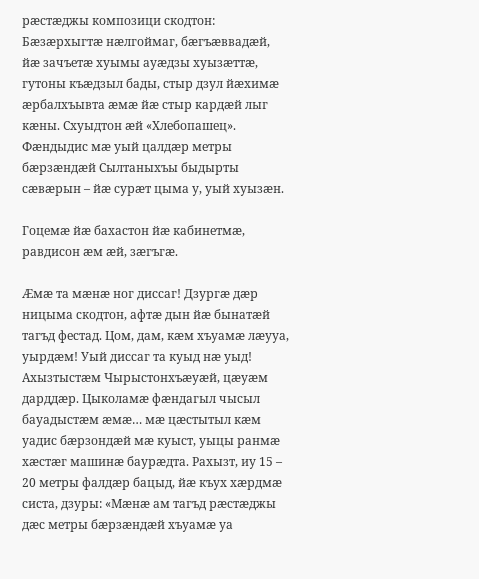рæстæджы композици скодтон: Бæзæрхыгтæ нæлгоймаг, бæгъæввадæй, йæ зачъетæ хуымы ауæдзы хуызæттæ, гутоны къæдзыл бады, стыр дзул йæхимæ æрбалхъывта æмæ йæ стыр кардæй лыг кæны. Схуыдтон æй «Хлебопашец». Фæндыдис мæ уый цалдæр метры бæрзæндæй Сылтаныхъы быдырты сæвæрын – йæ сурæт цыма у, уый хуызæн.

Гоцемæ йæ бахастон йæ кабинетмæ, равдисон æм æй, зæгъгæ.

Æмæ та мæнæ ног диссаг! Дзургæ дæр ницыма скодтон, афтæ дын йæ бынатæй тагъд фестад. Цом, дам, кæм хъуамæ лæууа, уырдæм! Уый диссаг та куыд нæ уыд! Ахызтыстæм Чырыстонхъæуæй, цæуæм дарддæр. Цыколамæ фæндагыл чысыл бауадыстæм æмæ… мæ цæстытыл кæм уадис бæрзондæй мæ куыст, уыцы ранмæ хæстæг машинæ баурæдта. Рахызт, иу 15 – 20 метры фалдæр бацыд, йæ къух хæрдмæ систа, дзуры: «Мæнæ ам тагъд рæстæджы дæс метры бæрзæндæй хъуамæ уа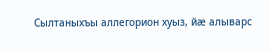Сылтаныхъы аллегорион хуыз, йæ алыварс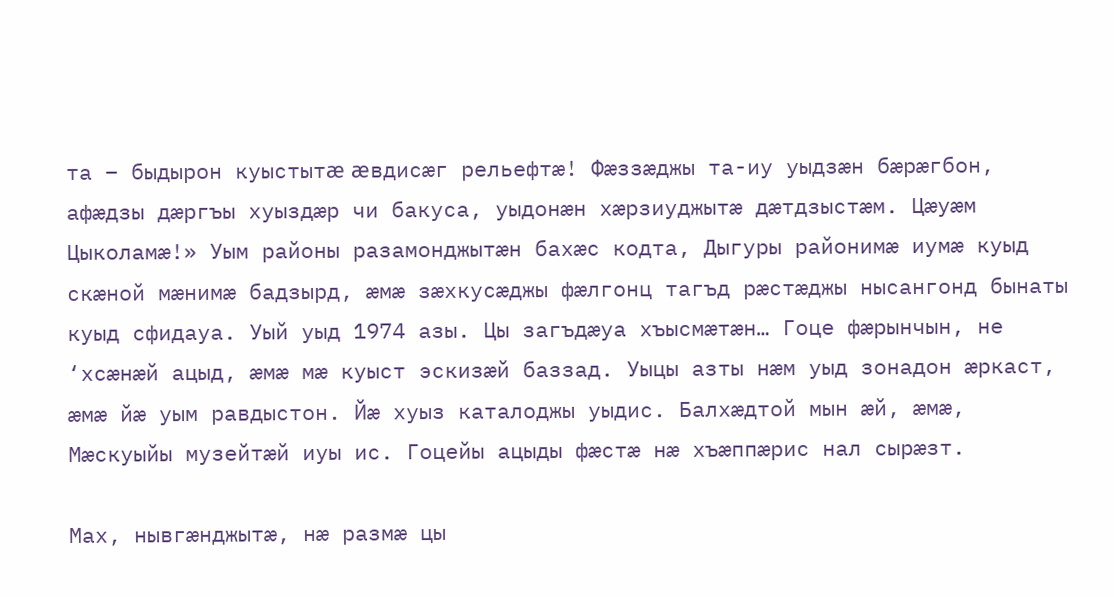та – быдырон куыстытæ æвдисæг рельефтæ! Фæззæджы та-иу уыдзæн бæрæгбон, афæдзы дæргъы хуыздæр чи бакуса, уыдонæн хæрзиуджытæ дæтдзыстæм. Цæуæм Цыколамæ!» Уым районы разамонджытæн бахæс кодта, Дыгуры районимæ иумæ куыд скæной мæнимæ бадзырд, æмæ зæхкусæджы фæлгонц тагъд рæстæджы нысангонд бынаты куыд сфидауа. Уый уыд 1974 азы. Цы загъдæуа хъысмæтæн… Гоце фæрынчын, не ‘хсæнæй ацыд, æмæ мæ куыст эскизæй баззад. Уыцы азты нæм уыд зонадон æркаст, æмæ йæ уым равдыстон. Йæ хуыз каталоджы уыдис. Балхæдтой мын æй, æмæ, Мæскуыйы музейтæй иуы ис. Гоцейы ацыды фæстæ нæ хъæппæрис нал сырæзт.

Мах, нывгæнджытæ, нæ размæ цы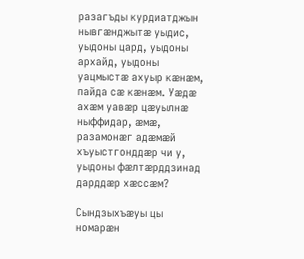разагъды курдиатджын нывгæнджытæ уыдис, уыдоны цард, уыдоны архайд, уыдоны уацмыстæ ахуыр кæнæм, пайда сæ кæнæм. Уæдæ ахæм уавæр цæуылнæ ныффидар, æмæ, разамонæг адæмæй хъуыстгонддæр чи у, уыдоны фæлтæрддзинад дарддæр хæссæм?

Сындзыхъæуы цы номарæн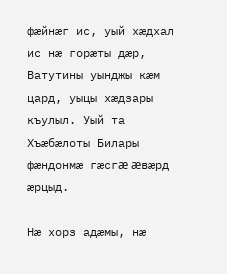фæйнæг ис, уый хæдхал ис нæ горæты дæр, Ватутины уынджы кæм цард, уыцы хæдзары къулыл. Уый та Хъæбæлоты Билары фæндонмæ гæсгæ æвæрд æрцыд.

Нæ хорз адæмы, нæ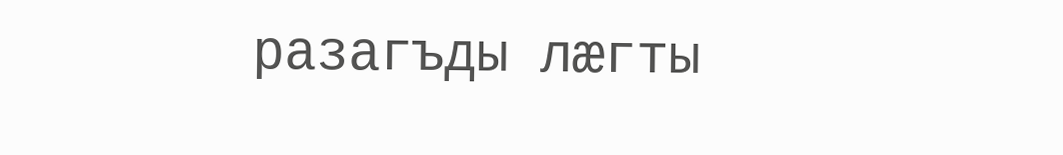разагъды лæгты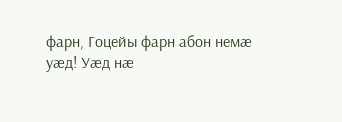фарн, Гоцейы фарн абон немæ уæд! Уæд нæ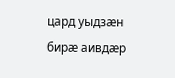цард уыдзæн бирæ аивдæр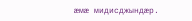æмæ мидисджындæр.